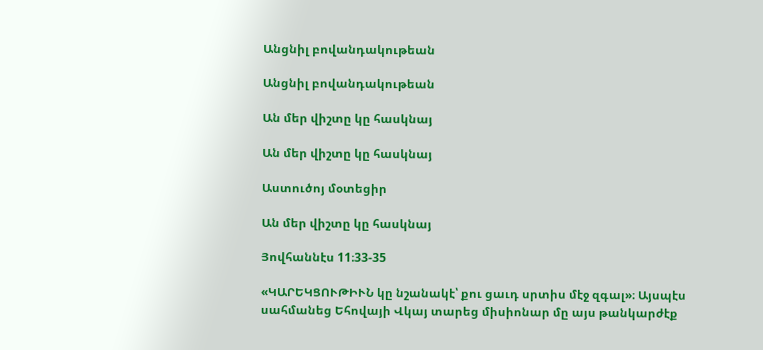Անցնիլ բովանդակութեան

Անցնիլ բովանդակութեան

Ան մեր վիշտը կը հասկնայ

Ան մեր վիշտը կը հասկնայ

Աստուծոյ մօտեցիր

Ան մեր վիշտը կը հասկնայ

Յովհաննէս 11։33-35

«ԿԱՐԵԿՑՈՒԹԻՒՆ կը նշանակէ՝ քու ցաւդ սրտիս մէջ զգալ»։ Այսպէս սահմանեց Եհովայի Վկայ տարեց միսիոնար մը այս թանկարժէք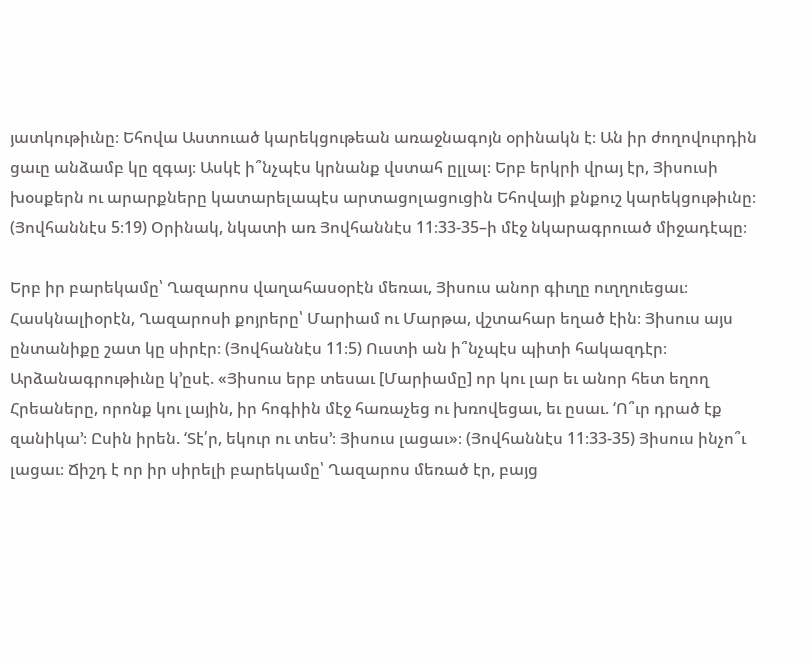յատկութիւնը։ Եհովա Աստուած կարեկցութեան առաջնագոյն օրինակն է։ Ան իր ժողովուրդին ցաւը անձամբ կը զգայ։ Ասկէ ի՞նչպէս կրնանք վստահ ըլլալ։ Երբ երկրի վրայ էր, Յիսուսի խօսքերն ու արարքները կատարելապէս արտացոլացուցին Եհովայի քնքուշ կարեկցութիւնը։ (Յովհաննէս 5։19) Օրինակ, նկատի առ Յովհաննէս 11։33-35–ի մէջ նկարագրուած միջադէպը։

Երբ իր բարեկամը՝ Ղազարոս վաղահասօրէն մեռաւ, Յիսուս անոր գիւղը ուղղուեցաւ։ Հասկնալիօրէն, Ղազարոսի քոյրերը՝ Մարիամ ու Մարթա, վշտահար եղած էին։ Յիսուս այս ընտանիքը շատ կը սիրէր։ (Յովհաննէս 11։5) Ուստի ան ի՞նչպէս պիտի հակազդէր։ Արձանագրութիւնը կ’ըսէ. «Յիսուս երբ տեսաւ [Մարիամը] որ կու լար եւ անոր հետ եղող Հրեաները, որոնք կու լային, իր հոգիին մէջ հառաչեց ու խռովեցաւ, եւ ըսաւ. ‘Ո՞ւր դրած էք զանիկա’։ Ըսին իրեն. ‘Տէ՛ր, եկուր ու տես’։ Յիսուս լացաւ»։ (Յովհաննէս 11։33-35) Յիսուս ինչո՞ւ լացաւ։ Ճիշդ է որ իր սիրելի բարեկամը՝ Ղազարոս մեռած էր, բայց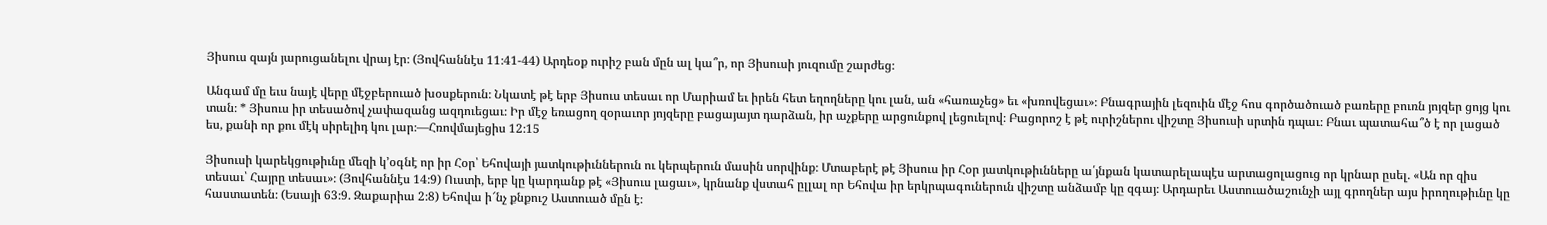Յիսուս զայն յարուցանելու վրայ էր։ (Յովհաննէս 11։41-44) Արդեօք ուրիշ բան մըն ալ կա՞ր, որ Յիսուսի յուզումը շարժեց։

Անգամ մը եւս նայէ վերը մէջբերուած խօսքերուն։ Նկատէ թէ երբ Յիսուս տեսաւ որ Մարիամ եւ իրեն հետ եղողները կու լան, ան «հառաչեց» եւ «խռովեցաւ»։ Բնագրային լեզուին մէջ հոս գործածուած բառերը բուռն յոյզեր ցոյց կու տան։ * Յիսուս իր տեսածով չափազանց ազդուեցաւ։ Իր մէջ եռացող զօրաւոր յոյզերը բացայայտ դարձան, իր աչքերը արցունքով լեցուելով։ Բացորոշ է թէ ուրիշներու վիշտը Յիսուսի սրտին դպաւ։ Բնաւ պատահա՞ծ է որ լացած ես, քանի որ քու մէկ սիրելիդ կու լար։—Հռովմայեցիս 12։15

Յիսուսի կարեկցութիւնը մեզի կ’օգնէ որ իր Հօր՝ Եհովայի յատկութիւններուն ու կերպերուն մասին սորվինք։ Մտաբերէ թէ Յիսուս իր Հօր յատկութիւնները ա՛յնքան կատարելապէս արտացոլացուց որ կրնար ըսել. «Ան որ զիս տեսաւ՝ Հայրը տեսաւ»։ (Յովհաննէս 14։9) Ուստի, երբ կը կարդանք թէ «Յիսուս լացաւ», կրնանք վստահ ըլլալ որ Եհովա իր երկրպագուներուն վիշտը անձամբ կը զգայ։ Արդարեւ Աստուածաշունչի այլ գրողներ այս իրողութիւնը կը հաստատեն։ (Եսայի 63։9. Զաքարիա 2։8) Եհովա ի՜նչ քնքուշ Աստուած մըն է։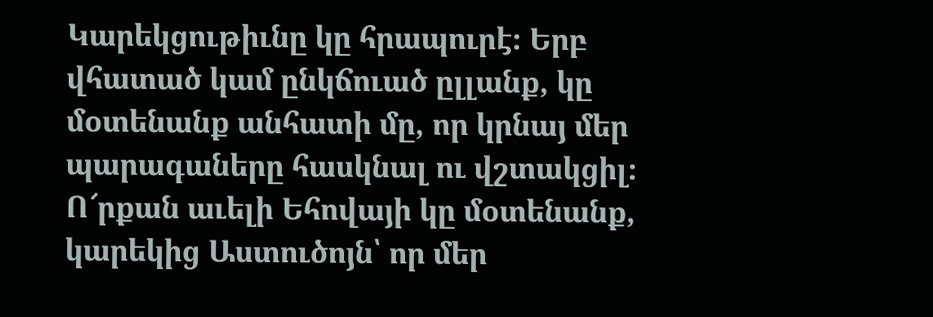Կարեկցութիւնը կը հրապուրէ։ Երբ վհատած կամ ընկճուած ըլլանք, կը մօտենանք անհատի մը, որ կրնայ մեր պարագաները հասկնալ ու վշտակցիլ։ Ո՜րքան աւելի Եհովայի կը մօտենանք, կարեկից Աստուծոյն՝ որ մեր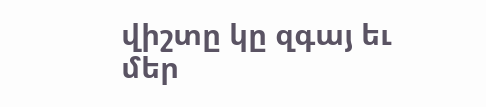վիշտը կը զգայ եւ մեր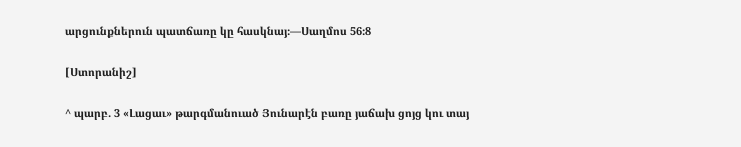արցունքներուն պատճառը կը հասկնայ։—Սաղմոս 56։8

[Ստորանիշ]

^ պարբ. 3 «Լացաւ» թարգմանուած Յունարէն բառը յաճախ ցոյց կու տայ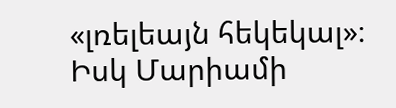«լռելեայն հեկեկալ»։ Իսկ Մարիամի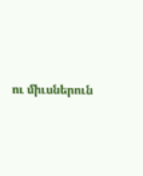ու միւսներուն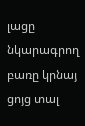լացը նկարագրող բառը կրնայ ցոյց տալ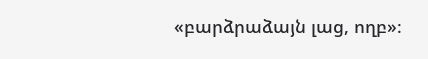«բարձրաձայն լաց, ողբ»։